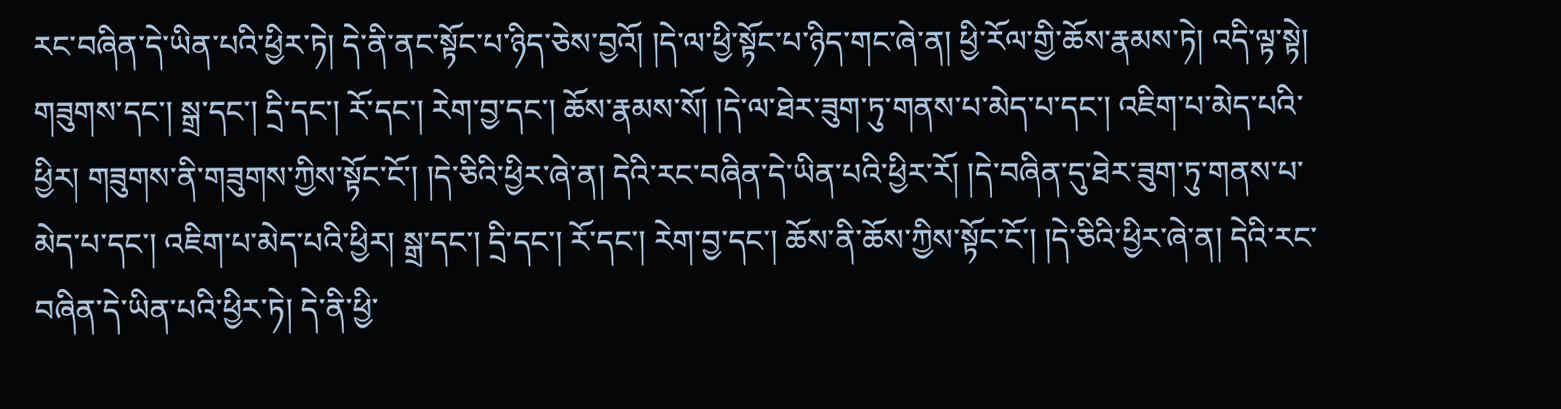རང་བཞིན་དེ་ཡིན་པའི་ཕྱིར་ཏེ། དེ་ནི་ནང་སྟོང་པ་ཉིད་ཅེས་བྱའོ། །དེ་ལ་ཕྱི་སྟོང་པ་ཉིད་གང་ཞེ་ན། ཕྱི་རོལ་གྱི་ཆོས་རྣམས་ཏེ། འདི་ལྟ་སྟེ། གཟུགས་དང་། སྒྲ་དང་། དྲི་དང་། རོ་དང་། རེག་བྱ་དང་། ཆོས་རྣམས་སོ། །དེ་ལ་ཐེར་ཟུག་ཏུ་གནས་པ་མེད་པ་དང་། འཇིག་པ་མེད་པའི་ཕྱིར། གཟུགས་ནི་གཟུགས་ཀྱིས་སྟོང་ངོ་། །དེ་ཅིའི་ཕྱིར་ཞེ་ན། དེའི་རང་བཞིན་དེ་ཡིན་པའི་ཕྱིར་རོ། །དེ་བཞིན་དུ་ཐེར་ཟུག་ཏུ་གནས་པ་མེད་པ་དང་། འཇིག་པ་མེད་པའི་ཕྱིར། སྒྲ་དང་། དྲི་དང་། རོ་དང་། རེག་བྱ་དང་། ཆོས་ནི་ཆོས་ཀྱིས་སྟོང་ངོ་། །དེ་ཅིའི་ཕྱིར་ཞེ་ན། དེའི་རང་བཞིན་དེ་ཡིན་པའི་ཕྱིར་ཏེ། དེ་ནི་ཕྱི་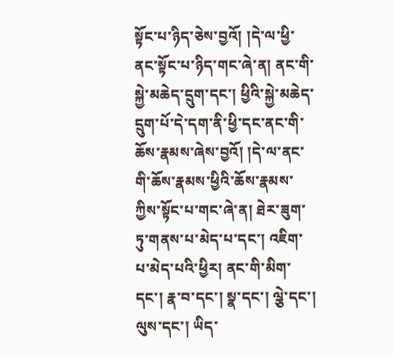སྟོང་པ་ཉིད་ཅེས་བྱའོ། །དེ་ལ་ཕྱི་ནང་སྟོང་པ་ཉིད་གང་ཞེ་ན། ནང་གི་སྐྱེ་མཆེད་དྲུག་དང་། ཕྱིའི་སྐྱེ་མཆེད་དྲུག་པོ་དེ་དག་ནི་ཕྱི་དང་ནང་གི་ཆོས་རྣམས་ཞེས་བྱའོ། །དེ་ལ་ནང་གི་ཆོས་རྣམས་ཕྱིའི་ཆོས་རྣམས་ཀྱིས་སྟོང་པ་གང་ཞེ་ན། ཐེར་ཟུག་ཏུ་གནས་པ་མེད་པ་དང་། འཇིག་པ་མེད་པའི་ཕྱིར། ནང་གི་མིག་དང་། རྣ་བ་དང་། སྣ་དང་། ལྕེ་དང་། ལུས་དང་། ཡིད་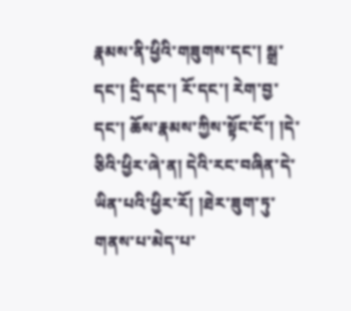རྣམས་ནི་ཕྱིའི་གཟུགས་དང་། སྒྲ་དང་། དྲི་དང་། རོ་དང་། རེག་བྱ་དང་། ཆོས་རྣམས་ཀྱིས་སྟོང་ངོ་། །དེ་ཅིའི་ཕྱིར་ཞེ་ན། དེའི་རང་བཞིན་དེ་ཡིན་པའི་ཕྱིར་རོ། །ཐེར་ཟུག་ཏུ་གནས་པ་མེད་པ་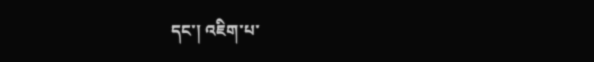དང་། འཇིག་པ་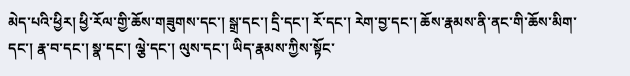མེད་པའི་ཕྱིར། ཕྱི་རོལ་གྱི་ཆོས་གཟུགས་དང་། སྒྲ་དང་། དྲི་དང་། རོ་དང་། རེག་བྱ་དང་། ཆོས་རྣམས་ནི་ནང་གི་ཆོས་མིག་དང་། རྣ་བ་དང་། སྣ་དང་། ལྕེ་དང་། ལུས་དང་། ཡིད་རྣམས་ཀྱིས་སྟོང་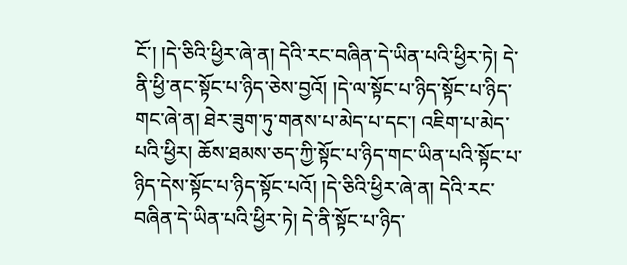ངོ་། །དེ་ཅིའི་ཕྱིར་ཞེ་ན། དེའི་རང་བཞིན་དེ་ཡིན་པའི་ཕྱིར་ཏེ། དེ་ནི་ཕྱི་ནང་སྟོང་པ་ཉིད་ཅེས་བྱའོ། །དེ་ལ་སྟོང་པ་ཉིད་སྟོང་པ་ཉིད་གང་ཞེ་ན། ཐེར་ཟུག་ཏུ་གནས་པ་མེད་པ་དང་། འཇིག་པ་མེད་པའི་ཕྱིར། ཆོས་ཐམས་ཅད་ཀྱི་སྟོང་པ་ཉིད་གང་ཡིན་པའི་སྟོང་པ་ཉིད་དེས་སྟོང་པ་ཉིད་སྟོང་པའོ། །དེ་ཅིའི་ཕྱིར་ཞེ་ན། དེའི་རང་བཞིན་དེ་ཡིན་པའི་ཕྱིར་ཏེ། དེ་ནི་སྟོང་པ་ཉིད་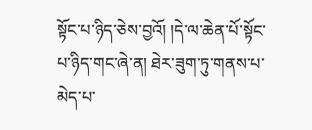སྟོང་པ་ཉིད་ཅེས་བྱའོ། །དེ་ལ་ཆེན་པོ་སྟོང་པ་ཉིད་གང་ཞེ་ན། ཐེར་ཟུག་ཏུ་གནས་པ་མེད་པ་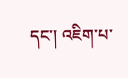དང་། འཇིག་པ་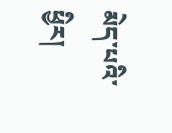མེད་པའི་ཕྱིར།